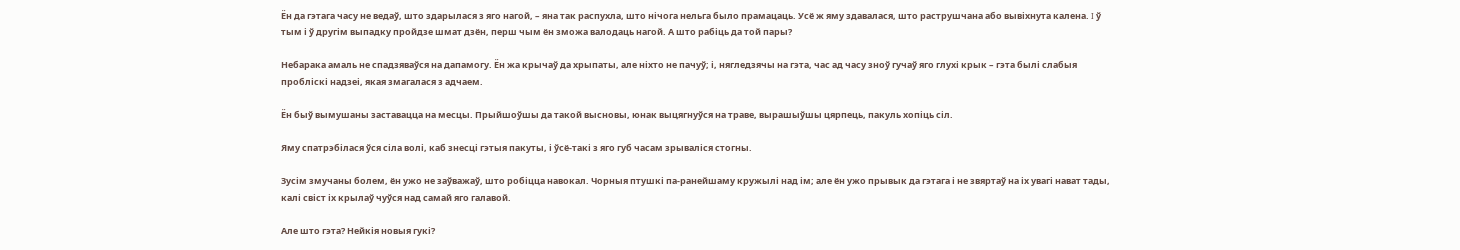Ён да гэтага часу не ведаў, што здарылася з яго нагой, – яна так распухла, што нічога нельга было прамацаць. Усё ж яму здавалася, што раструшчана або вывіхнута калена. I ў тым і ў другім выпадку пройдзе шмат дзён, перш чым ён зможа валодаць нагой. А што рабіць да той пары?

Небарака амаль не спадзяваўся на дапамогу. Ён жа крычаў да хрыпаты, але ніхто не пачуў; і, нягледзячы на гэта, час ад часу зноў гучаў яго глухі крык – гэта былі слабыя пробліскі надзеі, якая змагалася з адчаем.

Ён быў вымушаны заставацца на месцы. Прыйшоўшы да такой высновы, юнак выцягнуўся на траве, вырашыўшы цярпець, пакуль хопіць сіл.

Яму спатрэбілася ўся сіла волі, каб знесці гэтыя пакуты, і ўсё-такі з яго губ часам зрываліся стогны.

Зусім змучаны болем, ён ужо не заўважаў, што робіцца навокал. Чорныя птушкі па-ранейшаму кружылі над ім; але ён ужо прывык да гэтага і не звяртаў на іх увагі нават тады, калі свіст іх крылаў чуўся над самай яго галавой.

Але што гэта? Нейкія новыя гукі?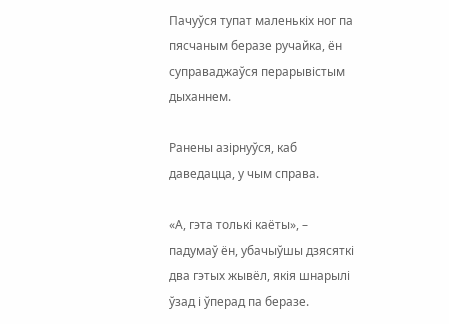Пачуўся тупат маленькіх ног па пясчаным беразе ручайка, ён суправаджаўся перарывістым дыханнем.

Ранены азірнуўся, каб даведацца, у чым справа.

«А, гэта толькі каёты», – падумаў ён, убачыўшы дзясяткі два гэтых жывёл, якія шнарылі ўзад і ўперад па беразе.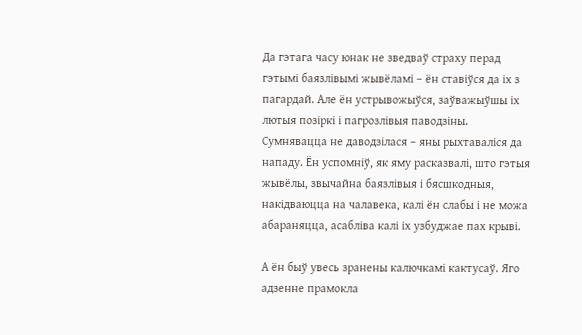Да гэтага часу юнак не зведваў страху перад гэтымі баязлівымі жывёламі – ён ставіўся да іх з пагардай. Але ён устрывожыўся, заўважыўшы іх лютыя позіркі і пагрозлівыя паводзіны. Сумнявацца не даводзілася – яны рыхтаваліся да нападу. Ён успомніў, як яму расказвалі, што гэтыя жывёлы, звычайна баязлівыя і бясшкодныя, накідваюцца на чалавека, калі ён слабы і не можа абараняцца, асабліва калі іх узбуджае пах крыві.

А ён быў увесь зранены калючкамі кактусаў. Яго адзенне прамокла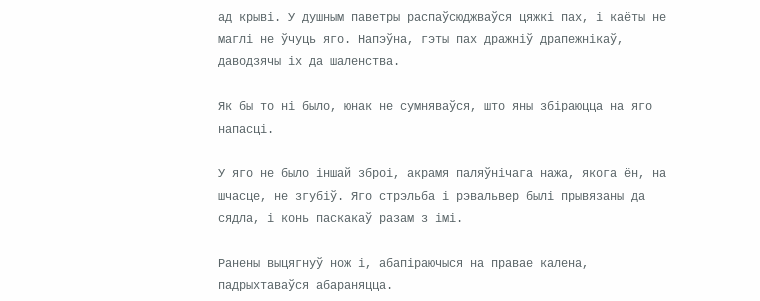ад крыві. У душным паветры распаўсюджваўся цяжкі пах, і каёты не маглі не ўчуць яго. Напэўна, гэты пах дражніў драпежнікаў, даводзячы іх да шаленства.

Як бы то ні было, юнак не сумняваўся, што яны збіраюцца на яго напасці.

У яго не было іншай зброі, акрамя паляўнічага нажа, якога ён, на шчасце, не згубіў. Яго стрэльба і рэвальвер былі прывязаны да сядла, і конь паскакаў разам з імі.

Ранены выцягнуў нож і, абапіраючыся на правае калена, падрыхтаваўся абараняцца.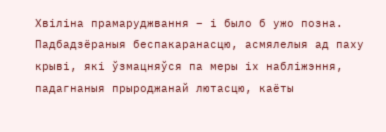Хвіліна прамаруджвання – і было б ужо позна. Падбадзёраныя беспакаранасцю, асмялелыя ад паху крыві, які ўзмацняўся па меры іх набліжэння, падагнаныя прыроджанай лютасцю, каёты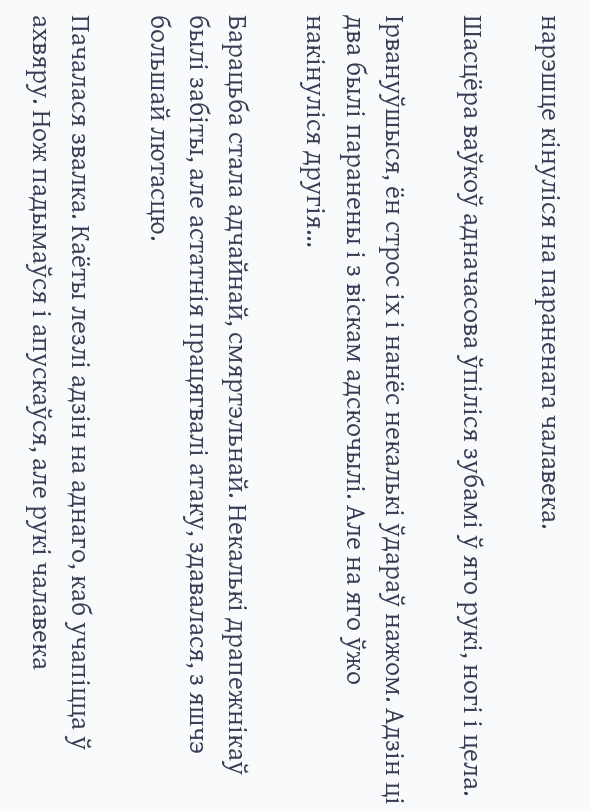нарэшце кінуліся на параненага чалавека.

Шасцёра ваўкоў адначасова ўпіліся зубамі ў яго рукі, ногі і цела.

Ірвануўшыся, ён строс іх і нанёс некалькі ўдараў нажом. Адзін ці два былі паранены і з віскам адскочылі. Але на яго ўжо накінуліся другія…

Барацьба стала адчайнай, смяртэльнай. Некалькі драпежнікаў былі забіты, але астатнія працягвалі атаку, здавалася, з яшчэ большай лютасцю.

Пачалася звалка. Каёты лезлі адзін на аднаго, каб учапіцца ў ахвяру. Нож падымаўся і апускаўся, але рукі чалавека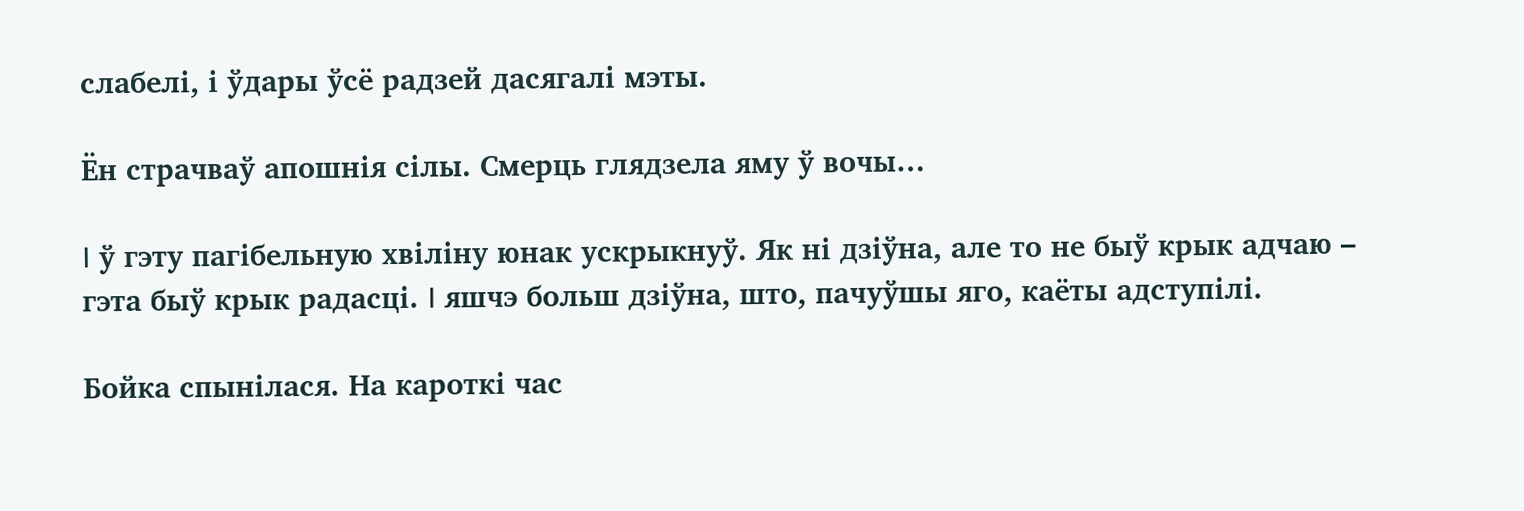слабелі, і ўдары ўсё радзей дасягалі мэты.

Ён страчваў апошнія сілы. Смерць глядзела яму ў вочы…

I ў гэту пагібельную хвіліну юнак ускрыкнуў. Як ні дзіўна, але то не быў крык адчаю – гэта быў крык радасці. I яшчэ больш дзіўна, што, пачуўшы яго, каёты адступілі.

Бойка спынілася. На кароткі час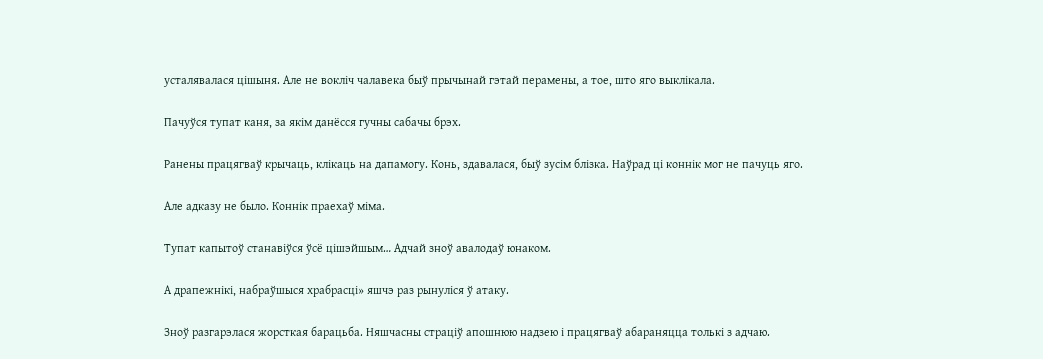усталявалася цішыня. Але не вокліч чалавека быў прычынай гэтай перамены, а тое, што яго выклікала.

Пачуўся тупат каня, за якім данёсся гучны сабачы брэх.

Ранены працягваў крычаць, клікаць на дапамогу. Конь, здавалася, быў зусім блізка. Наўрад ці коннік мог не пачуць яго.

Але адказу не было. Коннік праехаў міма.

Тупат капытоў станавіўся ўсё цішэйшым… Адчай зноў авалодаў юнаком.

А драпежнікі, набраўшыся храбрасці» яшчэ раз рынуліся ў атаку.

Зноў разгарэлася жорсткая барацьба. Няшчасны страціў апошнюю надзею і працягваў абараняцца толькі з адчаю.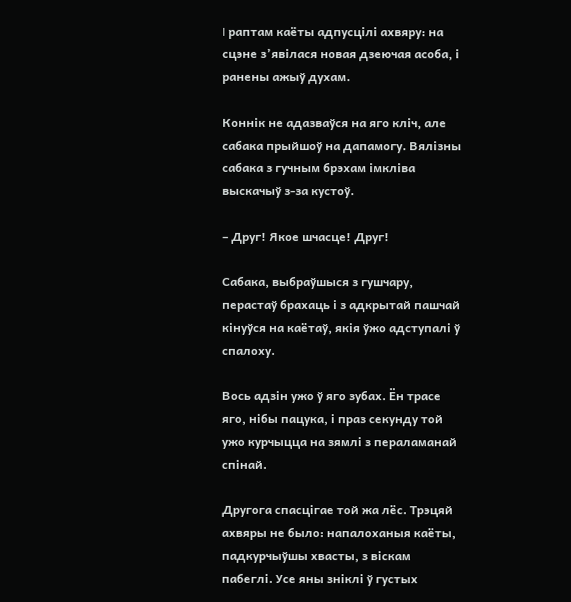I раптам каёты адпусцілі ахвяру: на сцэне з’явілася новая дзеючая асоба, і ранены ажыў духам.

Коннік не адазваўся на яго кліч, але сабака прыйшоў на дапамогу. Вялізны сабака з гучным брэхам імкліва выскачыў з-за кустоў.

– Друг! Якое шчасце! Друг!

Сабака, выбраўшыся з гушчару, перастаў брахаць і з адкрытай пашчай кінуўся на каётаў, якія ўжо адступалі ў спалоху.

Вось адзін ужо ў яго зубах. Ён трасе яго, нібы пацука, і праз секунду той ужо курчыцца на зямлі з пераламанай спінай.

Другога спасцігае той жа лёс. Трэцяй ахвяры не было: напалоханыя каёты, падкурчыўшы хвасты, з віскам пабеглі. Усе яны зніклі ў густых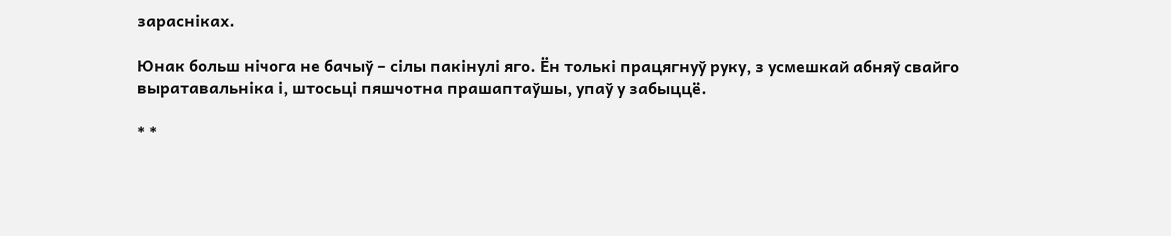зарасніках.

Юнак больш нічога не бачыў – сілы пакінулі яго. Ён толькі працягнуў руку, з усмешкай абняў свайго выратавальніка і, штосьці пяшчотна прашаптаўшы, упаў у забыццё.

* *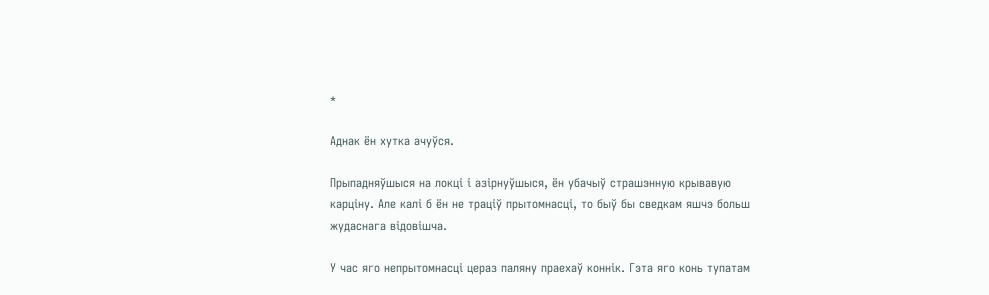*

Аднак ён хутка ачуўся.

Прыпадняўшыся на локці і азірнуўшыся, ён убачыў страшэнную крывавую карціну. Але калі б ён не траціў прытомнасці, то быў бы сведкам яшчэ больш жудаснага відовішча.

У час яго непрытомнасці цераз паляну праехаў коннік. Гэта яго конь тупатам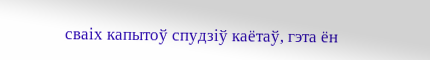сваіх капытоў спудзіў каётаў, гэта ён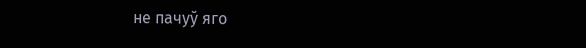не пачуў яго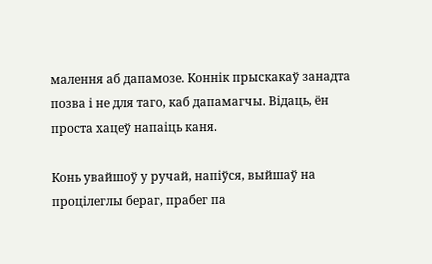малення аб дапамозе. Коннік прыскакаў занадта позва і не для таго, каб дапамагчы. Відаць, ён проста хацеў напаіць каня.

Конь увайшоў у ручай, напіўся, выйшаў на процілеглы бераг, прабег па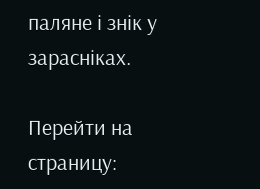паляне і знік у зарасніках.

Перейти на страницу: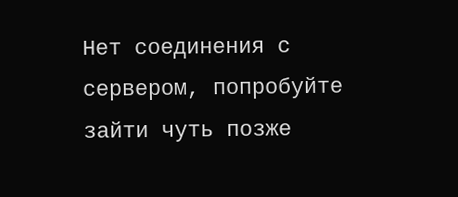Нет соединения с сервером, попробуйте зайти чуть позже